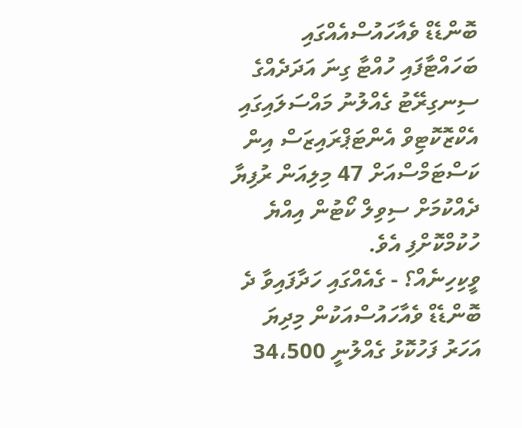ބޮންޑެޑް ވެއާހައުސްއެއްގައި ބަހައްޓާފައި ހުއްޓާ ގިނަ އަދަދެއްގެ ސިނގިރޭޓު ގެއްލުނު މައްސަލައިގައި އެކްޒޮކޮޓިވް އެންޓަޕްރައިޒަސް އިން ކަސްޓަމްސްއަށް 47 މިލިއަން ރުފިޔާ ދެއްކުމަށް ސިވިލް ކޯޓުން އިއްޔެ ހުކުމްކޮށްފި އެވެ.
ވީކިހިނެއް؟ - ގެއެއްގައި ހަދާފައިވާ ދެ ބޮންޑެޑް ވެއާހައުސްއަކުން މިދިޔަ އަހަރު ފަހުކޮޅު ގެއްލުނީ 34،500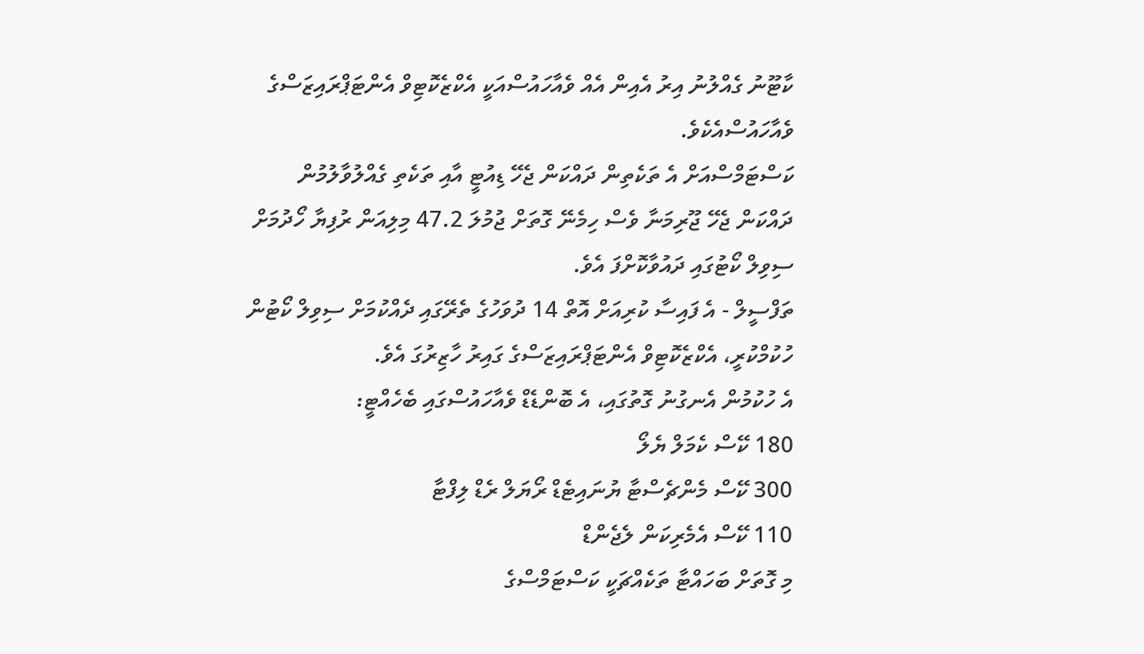ކާޓޫނު ގެއްލުނު އިރު އެއިން އެއް ވެއާހައުސްއަކީ އެކްޒެކޮޓިވް އެންޓަޕްރައިޒަސްގެ ވެއާހައުސްއެކެވެ.
ކަސްޓަމްސްއަށް އެ ތަކެތިން ދައްކަން ޖެހޭ ޑިއުޓީ އާއި ތަކެތި ގެއްލުވާލުމުން ދައްކަން ޖެހޭ ޖޫރިމަނާ ވެސް ހިމެނޭ ގޮތަށް ޖުމުލަ 47.2 މިލިއަން ރުފިޔާ ހޯދުމަށް ސިވިލް ކޯޓުގައި ދައުވާކޮށްފަ އެވެ.
ތަފްސީލް - އެ ފައިސާ ކުރިއަށް އޮތް 14 ދުވަހުގެ ތެރޭގައި ދެއްކުމަށް ސިވިލް ކޯޓުން ހުކުމްކުރީ، އެކްޒެކޮޓިވް އެންޓަޕްރައިޒަސްގެ ގައިރު ހާޒިރުގަ އެވެ.
އެ ހުކުމުން އެނގުނު ގޮތުގައި، އެ ބޮންޑެޑް ވެއާހައުސްގައި ބެހެއްޓީ:
180 ކޭސް ކެމަލް ޔެލޯ
300 ކޭސް މެންޗެސްޓާ ޔުނައިޓެޑް ރޯޔަލް ރެޑް ލިފްޓާ
110 ކޭސް އެމެރިކަން ލެޖެންޑް
މި ގޮތަށް ބަހައްޓާ ތަކެއްޗަކީ ކަސްޓަމްސްގެ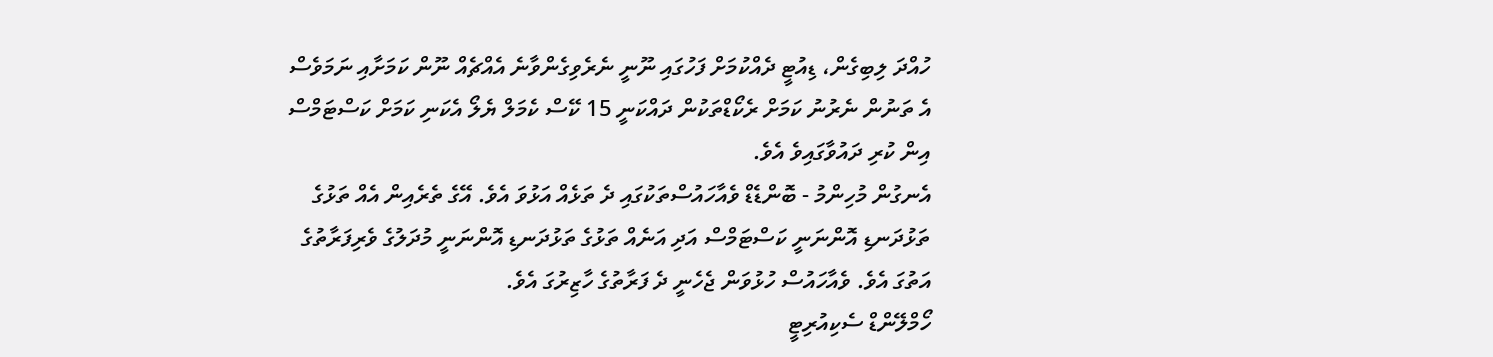ހުއްދަ ލިބިގެން، ޑިއުޓީ ދެއްކުމަށް ފަހުގައި ނޫނީ ނެރެވިގެންވާނެ އެއްޗެއް ނޫން ކަމަށާއި ނަމަވެސް އެ ތަނުން ނެރުނު ކަމަށް ރެކޯޑްތަކުން ދައްކަނީ 15 ކޭސް ކެމަލް ޔެލޯ އެކަނި ކަމަށް ކަސްޓަމްސް އިން ކުރި ދައުވާގައިވެ އެވެ.
އެނގުން މުހިންމު - ބޮންޑެޑް ވެއާހައުސްތަކުގައި ދެ ތަޅެއް އަޅުވަ އެވެ. އޭގެ ތެރެއިން އެއް ތަޅުގެ ތަޅުދަނޑި އޮންނަނީ ކަސްޓަމްސް އަދި އަނެއް ތަޅުގެ ތަޅުދަނޑި އޮންނަނީ މުދަލުގެ ވެރިފަރާތުގެ އަތުގަ އެވެ. ވެއާހައުސް ހުޅުވަން ޖެހެނީ ދެ ފަރާތުގެ ހާޒިރުގަ އެވެ.
ހޯމްލޭންޑް ސެކިއުރިޓީ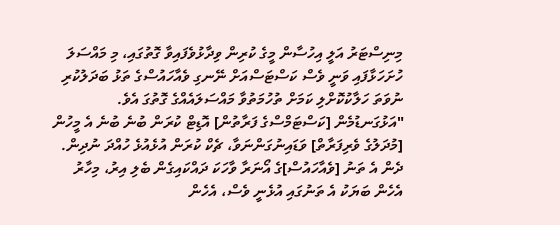މިނިސްޓަރު އަލީ އިހުސާން މީގެ ކުރިން ވިދާޅުވެފައިވާ ގޮތުގައި، މި މައްސަލަ ހުށަހަޅާފައި ވަނީ ވެސް ކަސްޓަސްއަށް ނޭނގި ވެއާހައުސްގެ ތަޅު ބަދަލުކުރި ނުވަތަ ހަލާކުކޮށްލި ކަމަށް ތުހުމަތުވާ މައްސަލައެއްގެ ގޮތުގަ އެވެ.
"އަޅުގަނޑުމެން [ކަސްޓަމްސްގެ ފަރާތުން] އޮޑިޓް ކުރަން ބުނެ ބުނެ އެ މީހުން [މުދަލުގެ ވެރިފަރާތް] ވަޑައިނުގަންނަވާ، ޗެކް ކުރަން އުޅެއުޅެ ހުއްދަ ނުދިން. ދެން އެ ތަނު [ވެއާހައުސް]ގެ އޯނަރާ ވާހަކަ ދައްކައިގެން ބެލި އިރު، މިހާރު އެހެން ބަޔަކު އެ ތަނުގައި އުޅެނީ ވެސް، އެހެން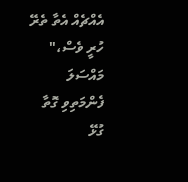އެއްޗެއް އެތާ ތެރޭ ހުރީ ވެސް،" މައްސަލަ ފެންމަތިވި ގޮތާ ގުޅޭ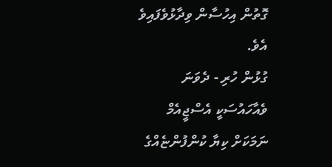ގޮތުން އިހުސާން ވިދާޅުވެފައިވެ އެވެ.
ގުޅުން ހުރި - ދެވަނަ ވެއާހައުސަކީ އެސްޖީއެމް ނަމަކަށް ކިޔާ ކުންފުންޏެއްގެ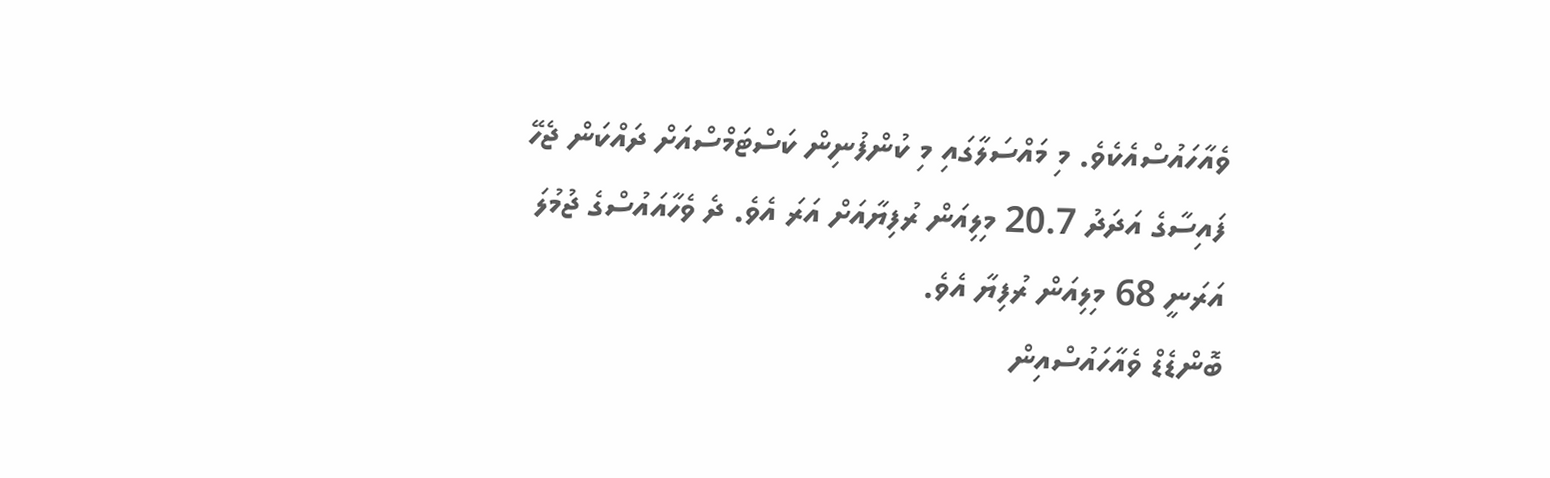ވެއާހައުސްއެކެވެ. މި މައްސަލާގައި މި ކުންފުނިން ކަސްޓަމްސްއަށް ދައްކަން ޖެހޭ ފައިސާގެ އަދަދު 20.7 މިލިއަން ރުފިޔާއަށް އަރަ އެވެ. ދެ ވެހާއައުސްގެ ޖުމުލަ އަރަނީ 68 މިލިއަން ރުފިޔާ އެވެ.
ބޮންޑެޑް ވެއާހައުސްއިން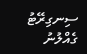ސިނގިރޭޓު ގެއްލުނު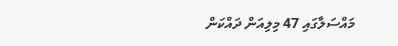މައްސަލާގައި 47 މިލިއަން ދައްކަން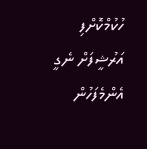ހުކުމްކޮށްފި
އަރުޝީފަށް ނެގީ
އެންމެފަހުން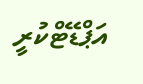އަޕްޑޭޓްކުރީ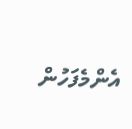އެންމެފަހުން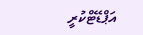އަޕްޑޭޓްކުރީ